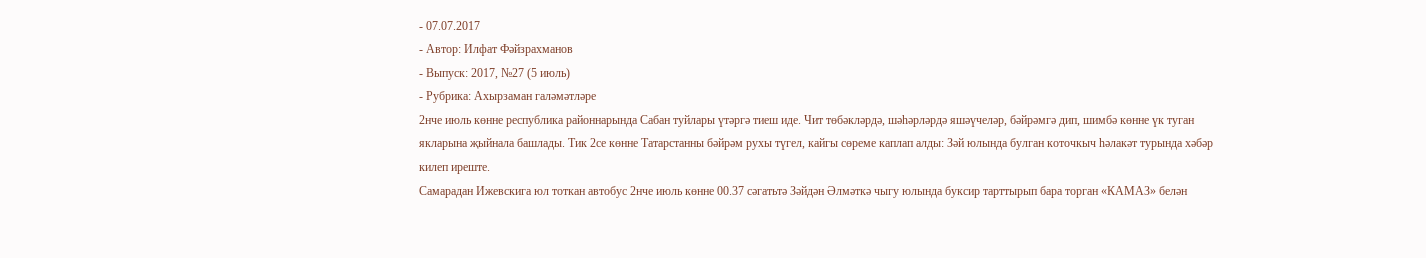- 07.07.2017
- Автор: Илфат Фәйзрахманов
- Выпуск: 2017, №27 (5 июль)
- Рубрика: Ахырзаман галәмәтләре
2нче июль көнне республика районнарында Сабан туйлары үтәргә тиеш иде. Чит төбәкләрдә, шәһәрләрдә яшәүчеләр, бәйрәмгә дип, шимбә көнне үк туган якларына җыйнала башлады. Тик 2се көнне Татарстанны бәйрәм рухы түгел, кайгы сөреме каплап алды: Зәй юлында булган коточкыч һәлакәт турында хәбәр килеп иреште.
Самарадан Ижевскига юл тоткан автобус 2нче июль көнне 00.37 сәгатьтә Зәйдән Әлмәткә чыгу юлында буксир тарттырып бара торган «КАМАЗ» белән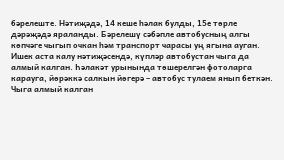бәрелеште. Нәтиҗәдә, 14 кеше һәлак булды, 15е төрле дәрәҗәдә яраланды. Бәрелешү сәбәпле автобусның алгы көпчәге чыгып очкан һәм транспорт чарасы уң ягына ауган. Ишек аста калу нәтиҗәсендә, күпләр автобустан чыга да алмый калган. Һәлакәт урынында төшерелгән фотоларга карауга, йөрәккә салкын йөгерә – автобус тулаем янып беткән. Чыга алмый калган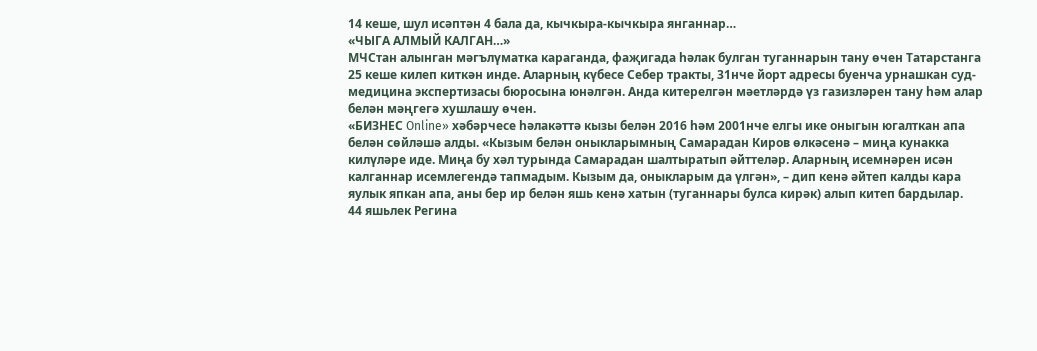14 кеше, шул исәптән 4 бала да, кычкыра-кычкыра янганнар…
«ЧЫГА АЛМЫЙ КАЛГАН…»
МЧСтан алынган мәгълүматка караганда, фаҗигада һәлак булган туганнарын тану өчен Татарстанга 25 кеше килеп киткән инде. Аларның күбесе Себер тракты, 31нче йорт адресы буенча урнашкан суд-медицина экспертизасы бюросына юнәлгән. Анда китерелгән мәетләрдә үз газизләрен тану һәм алар белән мәңгегә хушлашу өчен.
«БИЗНЕС Online» хәбәрчесе һәлакәттә кызы белән 2016 һәм 2001нче елгы ике оныгын югалткан апа белән сөйләшә алды. «Кызым белән оныкларымның Самарадан Киров өлкәсенә – миңа кунакка килүләре иде. Миңа бу хәл турында Самарадан шалтыратып әйттеләр. Аларның исемнәрен исән калганнар исемлегендә тапмадым. Кызым да, оныкларым да үлгән», – дип кенә әйтеп калды кара яулык япкан апа, аны бер ир белән яшь кенә хатын (туганнары булса кирәк) алып китеп бардылар.
44 яшьлек Регина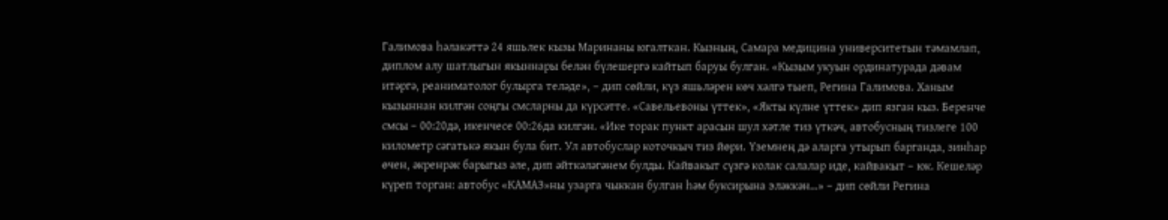Галимова һәлакәттә 24 яшьлек кызы Маринаны югалткан. Кызның, Самара медицина университетын тәмамлап, диплом алу шатлыгын якыннары белән бүлешергә кайтып баруы булган. «Кызым укуын ординатурада дәвам итәргә, реаниматолог булырга теләде», – дип сөйли, күз яшьләрен көч хәлгә тыеп, Регина Галимова. Ханым кызыннан килгән соңгы смсларны да күрсәтте. «Савельевоны үттек», «Якты күлне үттек» дип язган кыз. Беренче смсы – 00:20дә, икенчесе 00:26да килгән. «Ике торак пункт арасын шул хәтле тиз үткәч, автобусның тизлеге 100 километр сәгатькә якын була бит. Ул автобуслар коточкыч тиз йөри. Үземнең дә аларга утырып барганда, зинһар өчен, әкренрәк барыгыз әле, дип әйткәләгәнем булды. Кайвакыт сүзгә колак салалар иде, кайвакыт – юк. Кешеләр күреп торган: автобус «КАМАЗ»ны узарга чыккан булган һәм буксирына эләккән…» – дип сөйли Регина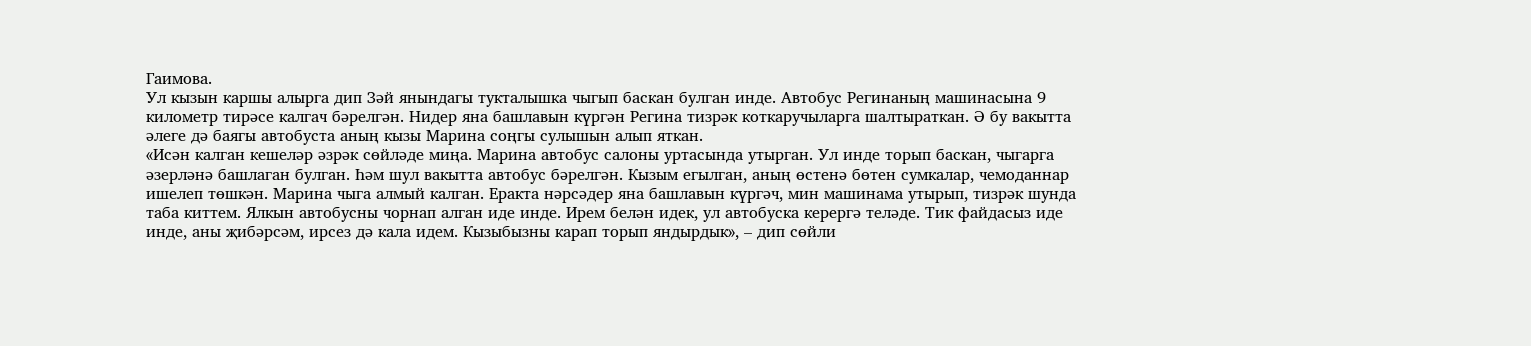Гаимова.
Ул кызын каршы алырга дип Зәй янындагы тукталышка чыгып баскан булган инде. Автобус Регинаның машинасына 9 километр тирәсе калгач бәрелгән. Нидер яна башлавын күргән Регина тизрәк коткаручыларга шалтыраткан. Ә бу вакытта әлеге дә баягы автобуста аның кызы Марина соңгы сулышын алып яткан.
«Исән калган кешеләр әзрәк сөйләде миңа. Марина автобус салоны уртасында утырган. Ул инде торып баскан, чыгарга әзерләнә башлаган булган. Һәм шул вакытта автобус бәрелгән. Кызым егылган, аның өстенә бөтен сумкалар, чемоданнар ишелеп төшкән. Марина чыга алмый калган. Еракта нәрсәдер яна башлавын күргәч, мин машинама утырып, тизрәк шунда таба киттем. Ялкын автобусны чорнап алган иде инде. Ирем белән идек, ул автобуска керергә теләде. Тик файдасыз иде инде, аны җибәрсәм, ирсез дә кала идем. Кызыбызны карап торып яндырдык», – дип сөйли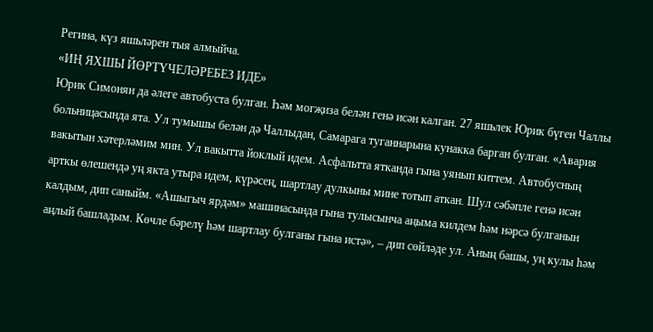Регина, күз яшьләрен тыя алмыйча.
«ИҢ ЯХШЫ ЙӨРТҮЧЕЛӘРЕБЕЗ ИДЕ»
Юрик Симонян да әлеге автобуста булган. Һәм могҗиза белән генә исән калган. 27 яшьлек Юрик бүген Чаллы больницасында ята. Ул тумышы белән дә Чаллыдан, Самарага туганнарына кунакка барган булган. «Авария вакытын хәтерләмим мин. Ул вакытта йоклый идем. Асфальтта ятканда гына уянып киттем. Автобусның арткы өлешендә уң якта утыра идем, күрәсең, шартлау дулкыны мине тотып аткан. Шул сәбәпле генә исән калдым, дип саныйм. «Ашыгыч ярдәм» машинасында гына тулысынча аңыма килдем һәм нәрсә булганын аңлый башладым. Көчле бәрелү һәм шартлау булганы гына истә», – дип сөйләде ул. Аның башы, уң кулы һәм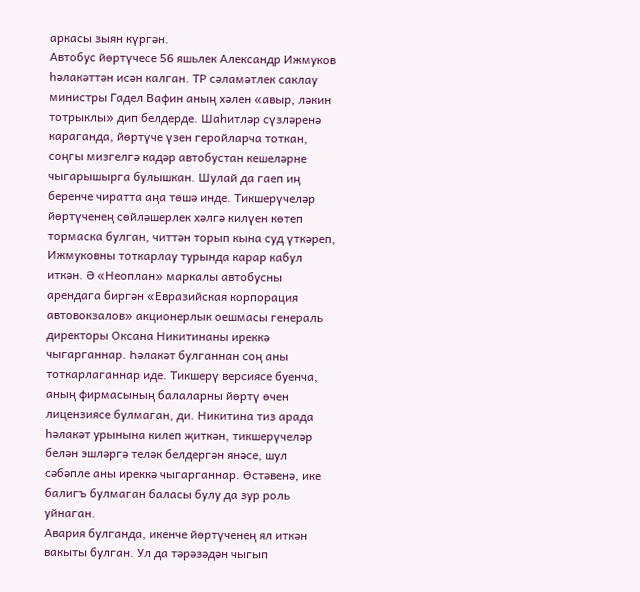аркасы зыян күргән.
Автобус йөртүчесе 56 яшьлек Александр Ижмуков һәлакәттән исән калган. ТР сәламәтлек саклау министры Гадел Вафин аның хәлен «авыр, ләкин тотрыклы» дип белдерде. Шаһитләр сүзләренә караганда, йөртүче үзен геройларча тоткан, соңгы мизгелгә кадәр автобустан кешеләрне чыгарышырга булышкан. Шулай да гаеп иң беренче чиратта аңа төшә инде. Тикшерүчеләр йөртүченең сөйләшерлек хәлгә килүен көтеп тормаска булган, читтән торып кына суд үткәреп, Ижмуковны тоткарлау турында карар кабул иткән. Ә «Неоплан» маркалы автобусны арендага биргән «Евразийская корпорация автовокзалов» акционерлык оешмасы генераль директоры Оксана Никитинаны иреккә чыгарганнар. Һәлакәт булганнан соң аны тоткарлаганнар иде. Тикшерү версиясе буенча, аның фирмасының балаларны йөртү өчен лицензиясе булмаган, ди. Никитина тиз арада һәлакәт урынына килеп җиткән, тикшерүчеләр белән эшләргә теләк белдергән янәсе, шул сәбәпле аны иреккә чыгарганнар. Өстәвенә, ике балигъ булмаган баласы булу да зур роль уйнаган.
Авария булганда, икенче йөртүченең ял иткән вакыты булган. Ул да тәрәзәдән чыгып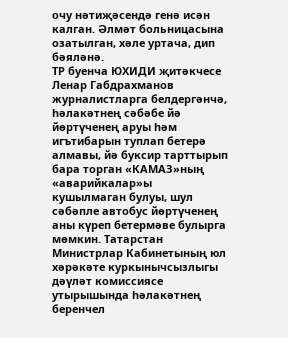очу нәтиҗәсендә генә исән калган. Әлмәт больницасына озатылган, хәле уртача, дип бәяләнә.
ТР буенча ЮХИДИ җитәкчесе Ленар Габдрахманов журналистларга белдергәнчә, һәлакәтнең сәбәбе йә йөртүченең аруы һәм игътибарын туплап бетерә алмавы, йә буксир тарттырып бара торган «КАМАЗ»ның «аварийкалар»ы кушылмаган булуы, шул сәбәпле автобус йөртүченең аны күреп бетермәве булырга мөмкин. Татарстан Министрлар Кабинетының юл хәрәкәте куркынычсызлыгы дәүләт комиссиясе утырышында һәлакәтнең беренчел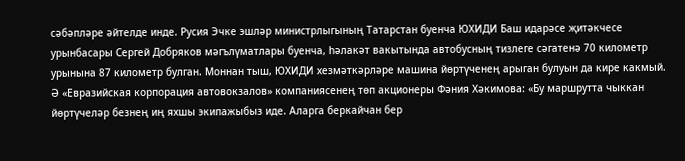сәбәпләре әйтелде инде. Русия Эчке эшләр министрлыгының Татарстан буенча ЮХИДИ Баш идарәсе җитәкчесе урынбасары Сергей Добряков мәгълүматлары буенча, һәлакәт вакытында автобусның тизлеге сәгатенә 70 километр урынына 87 километр булган. Моннан тыш, ЮХИДИ хезмәткәрләре машина йөртүченең арыган булуын да кире какмый. Ә «Евразийская корпорация автовокзалов» компаниясенең төп акционеры Фәния Хәкимова: «Бу маршрутта чыккан йөртүчеләр безнең иң яхшы экипажыбыз иде. Аларга беркайчан бер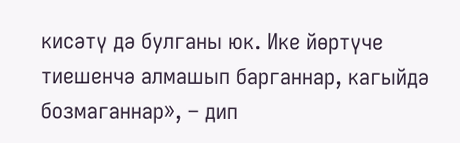кисәтү дә булганы юк. Ике йөртүче тиешенчә алмашып барганнар, кагыйдә бозмаганнар», – дип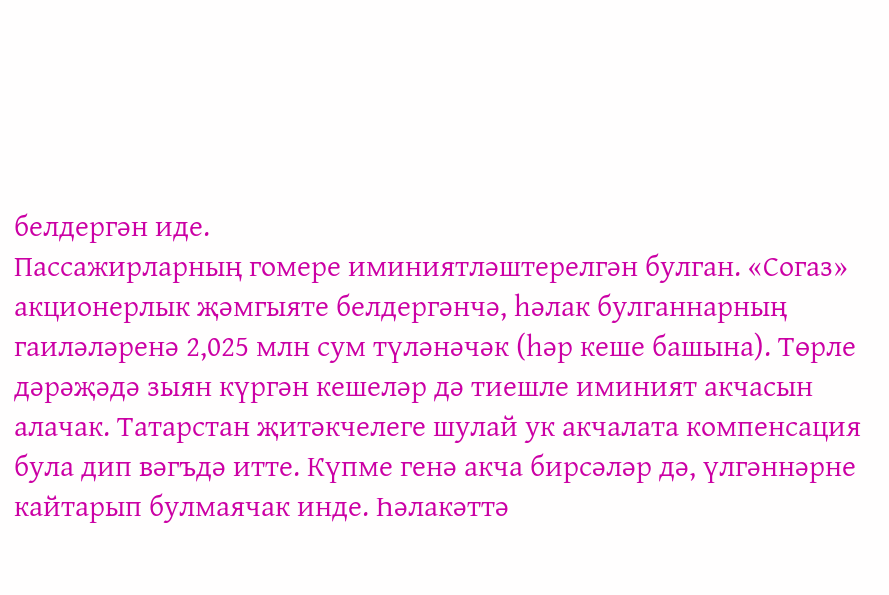белдергән иде.
Пассажирларның гомере иминиятләштерелгән булган. «Согаз» акционерлык җәмгыяте белдергәнчә, һәлак булганнарның гаиләләренә 2,025 млн сум түләнәчәк (һәр кеше башына). Төрле дәрәҗәдә зыян күргән кешеләр дә тиешле иминият акчасын алачак. Татарстан җитәкчелеге шулай ук акчалата компенсация була дип вәгъдә итте. Күпме генә акча бирсәләр дә, үлгәннәрне кайтарып булмаячак инде. Һәлакәттә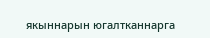якыннарын югалтканнарга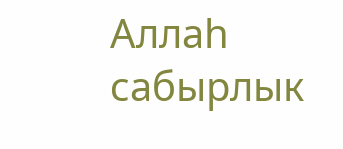Аллаһ сабырлык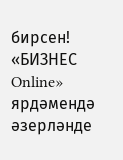бирсен!
«БИЗНЕС Online» ярдәмендә әзерләнде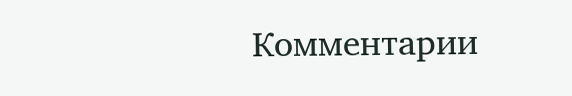Комментарии